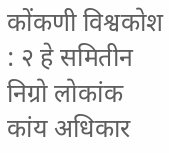कोंकणी विश्वकोश : २ हे समितीन निग्रो लोकांक कांय अधिकार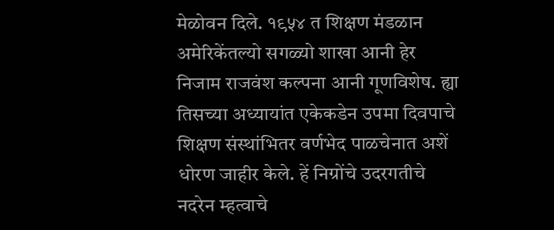मेळोवन दिले. १९५४ त शिक्षण मंडळान अमेरिकेंतल्यो सगळ्यो शाखा आनी हेर निजाम राजवंश कल्पना आनी गूणविशेष. ह्या तिसच्या अध्यायांत एकेकडेन उपमा दिवपाचे शिक्षण संस्थांभितर वर्णभेद पाळचेनात अशें धोरण जाहीर केले. हें निग्रोंचे उदरगतीचे नदरेन म्हत्वाचे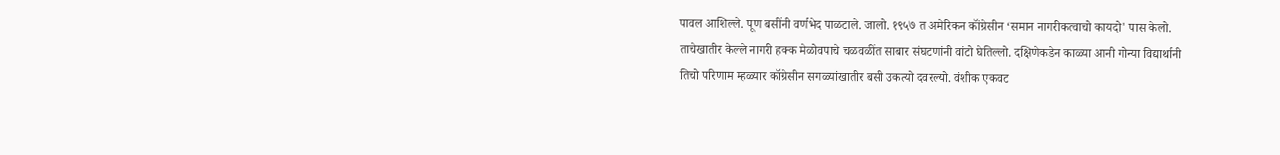पावल आशिल्ले. पूण बसींनी वर्णभेद पाळटाले. जालो. १९५७ त अमेरिकन कॉंग्रेसीन ‘समान नागरीकत्वाचो कायदो' पास केलो. ताचेखातीर केल्ले नागरी हक्क मेळोवपाचे चळवळींत साबार संघटणांनी वांटो घेतिल्लो. दक्षिणेकडेन काळ्या आनी गोन्या विद्यार्थानी तिचो परिणाम म्हळ्यार कॉग्रेसीन सगळ्यांखातीर बसी उकत्यो दवरल्यो. वंशीक एकवट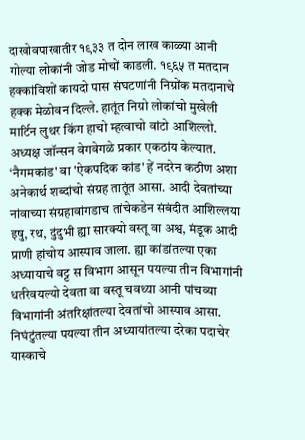दाखोवपाखातीर १९३३ त दोन लाख काळ्या आनी गोल्या लोकांनी जोड मोचों काडली. १९६५ त मतदान हक्कांविशों कायदो पास संघटणांनी निग्रोंक मतदानाचे हक्क मेळोवन दिल्ले. हातूंत निग्रो लोकांचो मुखेली मार्टिन लुथर किंग हाचो म्हत्वाचो वांटो आशिल्लो. अध्यक्ष जॉन्सन वेगवेगळे प्रकार एकठांय केल्यात. ‘नैगमकांड' वा 'ऐकपदिक कांड' हें नदरेन कठीण अशा अनेकार्थ शब्दांचो संग्रह तातूंत आसा. आदी देवतांच्या नांवाच्या संग्रहावांगडाच तांचेकडेन संबंदीत आशिल्लया इषु, रथ, दुंदुभी ह्या सारक्यो वस्तू वा अश्व, मंडूक आदी प्राणी हांचोय आस्पाव जाला. ह्या कांडांतल्या एका अध्यायाचे वट्ट स विभाग आसून पयल्या तीन विभागांनी धर्तरेवयल्यो देवता वा वस्तू चवथ्या आनी पांचव्या विभागांनी अंतरिक्षांतल्या देवतांचो आस्पाव आसा. निघंटुंतल्या पयल्या तीन अध्यायांतल्या दरेका पदाचेर यास्काचे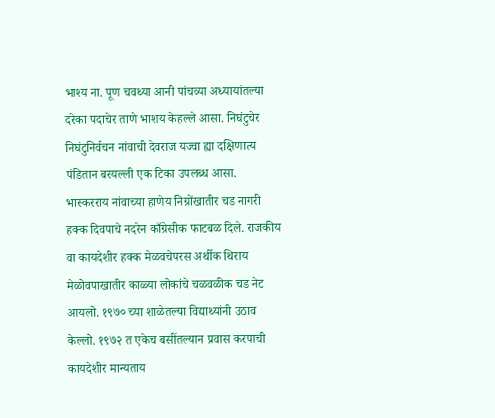भाश्य ना. पूण चवथ्या आनी पांचव्या अध्यायांतल्या दरेका पदाचेर ताणे भाशय केहल्ले आसा. निघंटुचेर निघंटुनिर्वचन नांवाची देवराज यज्वा ह्या दक्षिणात्य पंडितान बरयल्ली एक टिका उपलब्ध आसा. भास्करराय नांवाच्या हाणेय निग्रोंखातीर चड नागरी हक्क दिवपाचे नदरेन काँग्रेसीक फाटबळ दिले. राजकीय वा कायदेशीर हक्क मेळवचेपरस अर्थीक थिराय मेळोवपाखातीर काळ्या लोकांचे चळवळीक चड नेट आयलो. १९७० च्या शाळेतल्या विद्याथ्यांनी उठाव केल्लो. १९७२ त एकेच बसींतल्यान प्रवास करपाची कायदेशीर मान्यताय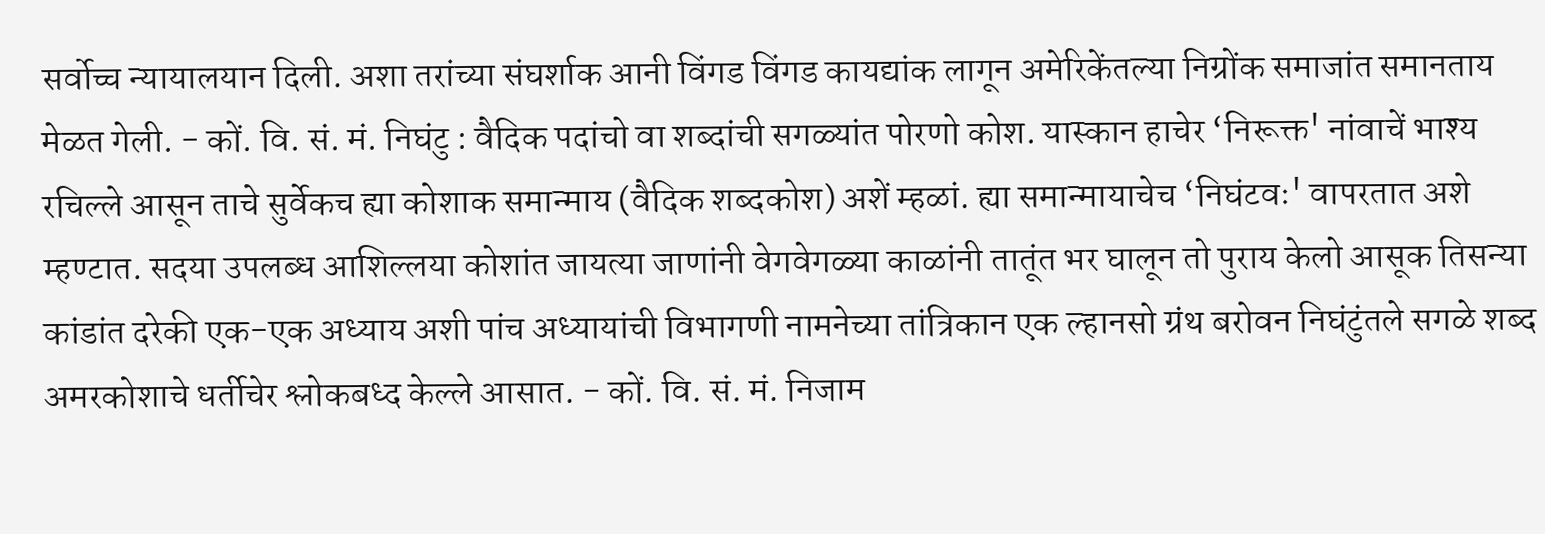सर्वोच्च न्यायालयान दिली. अशा तरांच्या संघर्शाक आनी विंगड विंगड कायद्यांक लागून अमेरिकेंतल्या निग्रोंक समाजांत समानताय मेळत गेली. - कों. वि. सं. मं. निघंटु : वैदिक पदांचो वा शब्दांची सगळ्यांत पोरणो कोश. यास्कान हाचेर ‘निरूक्त' नांवाचें भाश्य रचिल्ले आसून ताचे सुर्वेकच ह्या कोशाक समान्माय (वैदिक शब्दकोश) अशें म्हळां. ह्या समान्मायाचेच ‘निघंटवः' वापरतात अशे म्हण्टात. सदया उपलब्ध आशिल्लया कोशांत जायत्या जाणांनी वेगवेगळ्या काळांनी तातूंत भर घालून तो पुराय केलो आसूक तिसन्या कांडांत दरेकी एक-एक अध्याय अशी पांच अध्यायांची विभागणी नामनेच्या तांत्रिकान एक ल्हानसो ग्रंथ बरोवन निघंटुंतले सगळे शब्द अमरकोशाचे धर्तीचेर श्लोकबध्द केल्ले आसात. - कों. वि. सं. मं. निजाम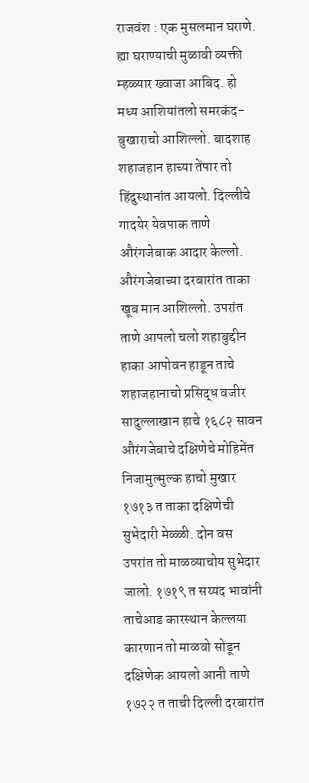राजवंश : एक मुसलमान घराणे. ह्या घराण्याची मुळावी व्यक्ती म्हळ्यार ख्वाजा आबिद. हो मध्य आशियांतलो समरकंद-बुखाराचो आशिल्लो. बादशाह शहाजहान हाच्या तेंपार तो हिंदुस्थानांत आयलो. दिल्लीचे गादयेर येवपाक ताणे औरंगजेबाक आदार केल्लो. औरंगजेबाच्या दरबारांत ताका खूब मान आशिल्लो. उपरांत ताणे आपलो चलो शहाबुद्दीन हाका आपोवन हाडून ताचे शहाजहानाचो प्रसिद्ध वजीर सादुल्लाखान हाचे १६८२ सावन औरंगजेबाचे दक्षिणेचे मोहिमेंत निजामुल्मुल्क हाचो मुखार १७१३ त ताका दक्षिणेची सुभेदारी मेळ्ळी. दोन वस उपरांत तो माळव्याचोय सुभेदार जालो. १७१९ त सय्यद भावांनी ताचेआड कारस्थान केल्लया कारणान तो माळवो सोडून दक्षिणेक आयलो आनी ताणे १७२२ त ताची दिल्ली दरबारांत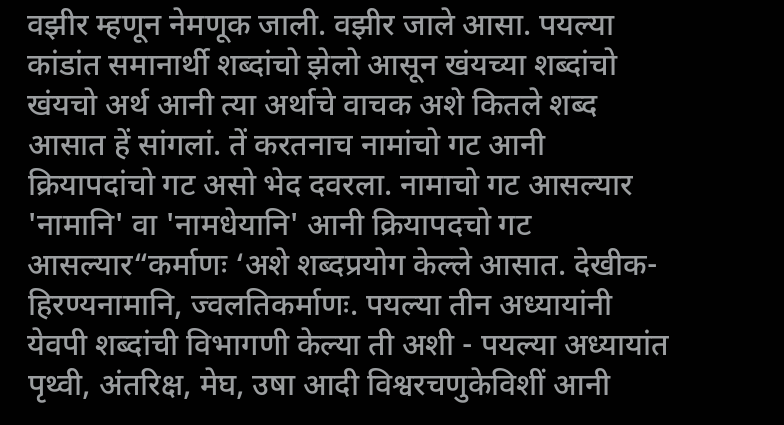वझीर म्हणून नेमणूक जाली. वझीर जाले आसा. पयल्या कांडांत समानार्थी शब्दांचो झेलो आसून खंयच्या शब्दांचो खंयचो अर्थ आनी त्या अर्थाचे वाचक अशे कितले शब्द आसात हें सांगलां. तें करतनाच नामांचो गट आनी क्रियापदांचो गट असो भेद दवरला. नामाचो गट आसल्यार 'नामानि' वा 'नामधेयानि' आनी क्रियापदचो गट आसल्यार“कर्माणः ‘अशे शब्दप्रयोग केल्ले आसात. देखीक-हिरण्यनामानि, ज्वलतिकर्माणः. पयल्या तीन अध्यायांनी येवपी शब्दांची विभागणी केल्या ती अशी - पयल्या अध्यायांत पृथ्वी, अंतरिक्ष, मेघ, उषा आदी विश्वरचणुकेविशीं आनी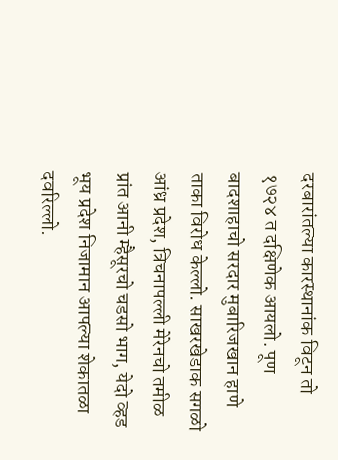दरबारांतल्या कारस्थानांक विटून तो १७२४ त दक्षिणेक आयलो. पूण बादशाहाचो सरदार मुबारिजखान हाणे ताका विरोध केल्लो. साखरखेडाक सगळो आंध्र प्रदेश, त्रिचनापल्ली मेरेनचो तमीळ प्रांत आनी म्हैसूरचो चडसो भाग, येदो व्हड भूय प्रदेश निजामान आपल्या शेकातळा दवरिल्लो.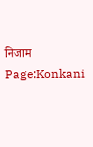निजाम
Page:Konkani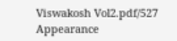Viswakosh Vol2.pdf/527
Appearance